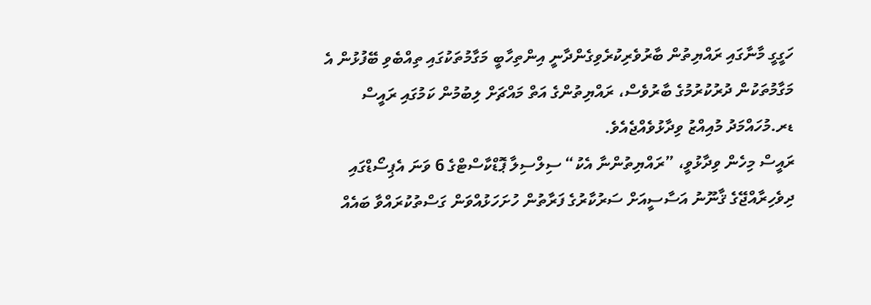ހަގީގީ މާނާގައި ރައްޔިތުން ބާރުވެރިކުރެވިގެންދާނީ އިންތިހާބީ މަގާމުތަކުގައި ތިއްބެވި ބޭފުޅުން އެ މަގާމުތަކުން ދުރުކުރުމުގެ ބާރުވެސް، ރައްޔިތުންގެ އަތް މައްޗަށް ލިބުމުން ކަމުގައި ރައީސް ޑރ.މުހައްމަދު މުއިއްޒު ވިދާޅުވެއްޖެއެވެ.
ރައީސް މިހެން ވިދާޅުވީ، ”ރައްޔިތުންނާ އެކު“ ސިލްސިލާ ޕޮޑްކާސްޓްގެ 6 ވަނަ އެޕިސޯޑްގައި ދިވެހިރާއްޖޭގެ ޤާނޫނު އަސާސީއަށް ސަރުކާރުގެ ފަރާތުން ހުށަހަޅުއްވަން ގަސްތުކުރައްވާ ބައެއް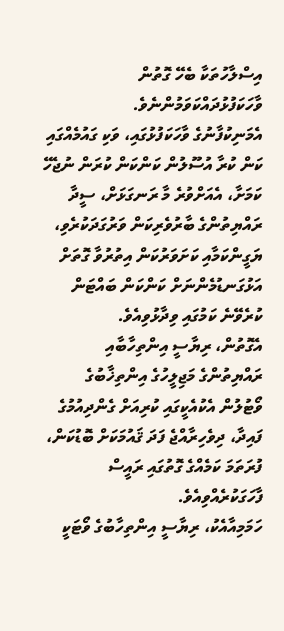އިސްލާހުތަކާ ބެހޭ ގޮތުން ވާހަކަފުޅުދައްކަވަމުންނެވެ.
އެމަނިކުފާނުގެ ވާހަކަފުޅުގައި، ވަކި ގައުމެއްގައި ކަން ކުރާ އުސޫލުން ކަންކަން ކުރަން ނުޖެހޭ ކަމަށާ، އެއަށްވުރެ މާ ރަނގަޅަށް، ސީދާ ރައްޔިތުންގެ ބާރުވެރިކަން ވަރުގަދަކުރެވި، ޔަގީންކަމާއި ކަށަވަރުކަން އިތުރުވާ ގޮތަށް އަޅުގަނޑުމެންނަށް ކަންކަން ބައްޓަން ކުރެވޭނެ ކަމުގައި ވިދާޅުވިއެވެ.
އެގޮތުން، ރިޔާސީ އިންތިހާބާއި ރައްޔިތުންގެ މަޖިލީހުގެ އިންތިޚާބުގެ ވޯޓުލުން އެކުއެކީގައި ކުރިއަށް ގެންދިއުމުގެ ފައިދާ، ދިވެހިރާއްޖެ ފަދަ ޤައުމަކަށް ބޮޑުކަން، ފުރަތަމަ ކަމެއްގެ ގޮތުގައި ރައީސް ފާހަގަކުރެއްވިއެވެ.
ހަމަމިއާއެކު، ރިޔާސީ އިންތިހާބުގެ ވޯޓަކީ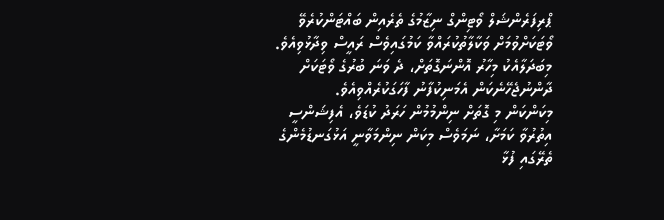ޕްރިފަރެންޝަލް ވޯޓިންގް ނިޒާމުގެ ތެރެއިން ބައްޓަންކުރެވޭ ވޯޓަކަށްވުމަށް ވަކާލާތުކުރައްވާ ކަމުގައިވެސް ރައީސް ވިދާޅުވިއެވެ.
މިބަދަލާއެކު މިހާރު އޮންނަގޮތަށް، ދެ ވަނަ ބުރުގެ ވޯޓަކަށް ދާންނުޖެހޭނެކަން އެމަނިކުފާނު ފާހަގަކުރެއްވިއެވެ.
މިކަންކަން މި ގޮތަށް ނިންމުމުން ހަރަދު ކުޑަވެ، އެފިޝަންސީ އިތުރުވާ ކަމަށާ، ނަމަވެސް މިކަން ނިންމަވާނީ އަޅުގަނޑުމެންގެ ތެރޭގައި ފުޅާ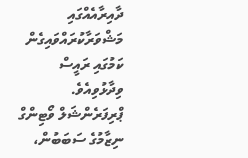ދާއިރާއެއްގައި މަޝްވަރާކުރައްވައިގެން ކަމުގައި ރައީސް ވިދާޅުވިއެވެ.
ޕްރިފަރެންޝަލް ވޯޓިންގް ނިޒާމުގެ ސަބަބުން،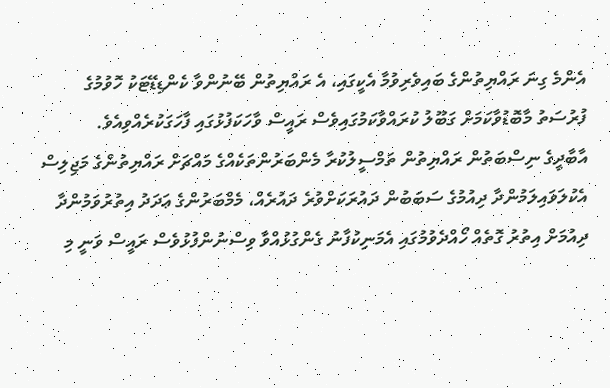އެންމެ ގިނަ ރައްޔިތުންގެ ބައިވެރިވުމާ އެކީގައި، އެ ރައްޔިތުން ބޭނުންވާ ކެންޑިޑޭޓަކު ހޮވުމުގެ ފުރުސަތު މާބޮޑުވާކަމަށް ގަބޫލު ކުރައްވާކަމުގައިވެސް ރައީސް ވާހަކަފުޅުގައި ފާހަގަކުރެއްވިއެވެ.
އާބާދީގެ ނިސްބަތުން ރައްޔިތުން ތަމްސީލުކުރާ މެންބަރުންތަކެއްގެ މައްޗަށް ރައްޔިތުންގެ މަޖިލިސް އެކުލަވައިލަމުންދާ ދިއުމުގެ ސަބަބުން ދައުރަކަށްވުރެ ދައުރެއް، މެމްބަރުންގެ ޢަދަދު އިތުރުވަމުންދާ ދިއުމަށް އިތުރު ގޮތެއް ހޯއްދެވުމުގައި އެމަނިކުފާނު ގެންގުޅުއްވާ ވިސްނުންފުޅުވެސް ރައީސް ވަނީ މި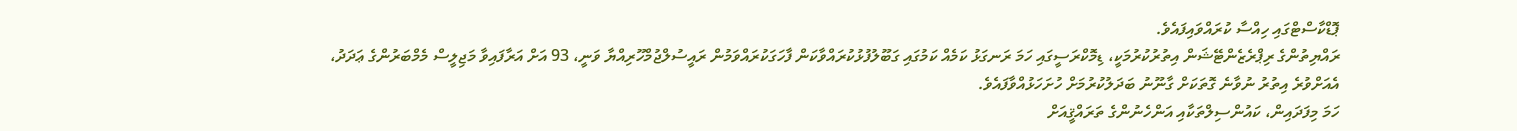ޕޮޑްކާސްޓްގައި ހިއްސާ ކުރައްވައިފައެވެ.
ރައްޔިތުންގެ ރިޕްރެޒެންޓޭޝަން އިތުރުކުރުމަކީ، ޑިމޮކްރަސީގައި ހަމަ ރަނގަޅު ކަމެއް ކަމުގައި ގަބޫލުފުޅުކުރައްވާކަން ފާހަގަކުރައްވަމުން ރައީސުލްޖުމްހޫރިއްޔާ ވަނީ، 93 އަށް އަރާފައިވާ މަޖިލީސް މެމްބަރުންގެ ޢަދަދު، އެއަށްވުރެ އިތުރު ނުވާނެ ގޮތަކަށް ގާނޫނު ބަދަލުކުރުމަށް ހުށަހަޅުއްވާފައެވެ.
ހަމަ މިފަދައިން، ކައުންސިލްތަކާއި އަންހެނުންގެ ތަރައްޤީއަށް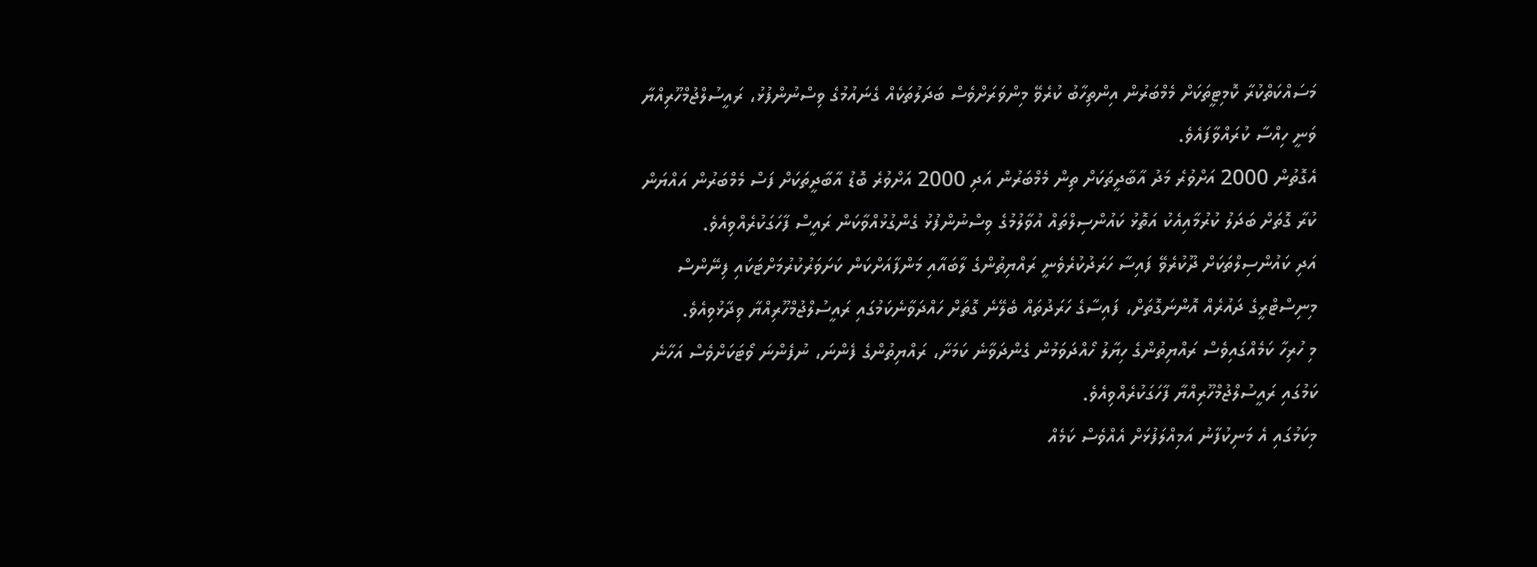މަސައްކަތްކުރާ ކޮމިޓީތަކަށް މެމްބަރުން އިންތިހާބު ކުރެވޭ މިންވަރަށްވެސް ބަދަލުތަކެއް ގެނައުމުގެ ވިސްނުންފުޅު، ރައީސުލްޖުމްހޫރިއްޔާ ވަނީ ހިއްސާ ކުރައްވާފައެވެ.
އެގޮތުން 2000 އަށްވުރެ މަދު އާބާދީތަކަށް ތިން މެމްބަރުން އަދި 2000 އަށްވުރެ ބޮޑު އާބާދީތަކަށް ފަސް މެމްބަރުން އައްޔަން ކުރާ ގޮތަށް ބަދަލު ކުރުމާއިއެކު އަތޮޅު ކައުންސިލްތައް އުވާލުމުގެ ވިސްނުންފުޅު ގެންގުޅުއްވާކަން ރައީސް ފާހަގަކުރެއްވިއެވެ.
އަދި ކައުންސިލްތަކަށް ދޫކުރެވޭ ފައިސާ ހަރަދުކުރެވެނީ ރައްޔިތުންގެ ލާބައާއި މަންފާއަށްކަން ކަށަވަރުކުރުމަށްޓަކައި ފިނޭންސް މިނިސްޓްރީގެ ދައުރެއް އޮންނަގޮތަށް، ފައިސާގެ ހަރަދުތައް ބެލޭނެ ގޮތަށް ހައްދަވާނެކަމުގައި ރައީސުލްޖުމްހޫރިއްޔާ ވިދާޅުވިއެވެ.
މި ހުރިހާ ކަމެއްގައިވެސް ރައްޔިތުންގެ ހިޔާލު ހޯއްދަވަމުން ގެންދަވާނެ ކަމަށާ، ރައްޔިތުންގެ ފެންނަ، ނުފެންނަ ވޯޓަކަށްވެސް އަހާނެ ކަމުގައި ރައީސުލްޖުމްހޫރިއްޔާ ފާހަގަކުރެއްވިއެވެ.
މިކަމުގައި އެ މަނިކުފާނު އަމިއްލަފުޅަށް އެއްވެސް ކަމެއް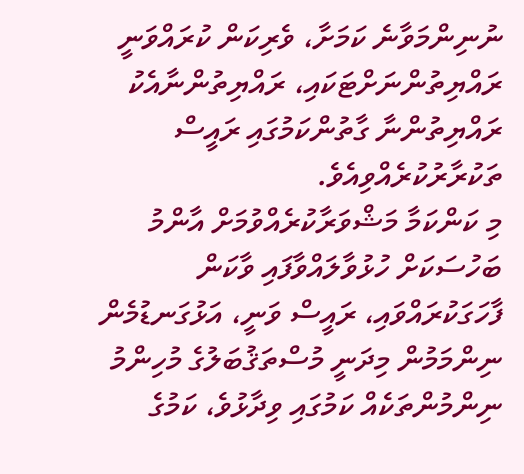ނުނިންމަވާނެ ކަމަށާ، ވެރިކަން ކުރައްވަނީ ރައްޔިތުންނަށްޓަކައި، ރައްޔިތުންނާއެކު ރައްޔިތުންނާ ގާތުންކަމުގައި ރައީސް ތަކުރާރުކުރެއްވިއެވެ.
މި ކަންކަމާ މަޝްވަރާކުރެއްވުމަށް އާންމު ބަހުސަކަށް ހުޅުވާލައްވާފައި ވާކަން ފާހަގަކުރައްވައި، ރައީސް ވަނީ، އަޅުގަނޑުމެން ނިންމަމުން މިދަނީ މުސްތަޤުބަލުގެ މުހިންމު ނިންމުންތަކެއް ކަމުގައި ވިދާޅުވެ، ކަމުގެ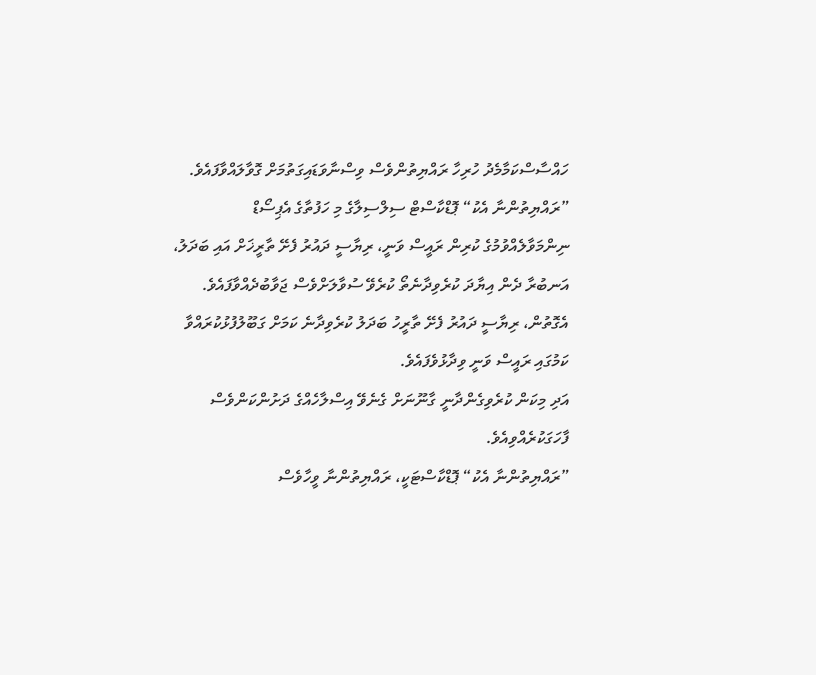ހައްސާސްކަމާމެދު ހުރިހާ ރައްޔިތުންވެސް ވިސްނާވަޑައިގަތުމަށް ގޮވާލައްވާފައެވެ.
”ރައްޔިތުންނާ އެކު“ ޕޮޑްކާސްޓް ސިލްސިލާގެ މި ހަފުތާގެ އެޕިސޯޑް ނިންމަވާލެއްވުމުގެ ކުރިން ރައީސް ވަނީ، ރިޔާސީ ދައުރު ފެށޭ ތާރީޚަށް އައި ބަދަލު، އަނބުރާ ދެން އިޔާދަ ކުރެވިދާނެތޯ ކުރެވޭ ސުވާލަށްވެސް ޖަވާބުދެއްވާފައެވެ.
އެގޮތުން، ރިޔާސީ ދައުރު ފެށޭ ތާރީހު ބަދަލު ކުރެވިދާނެ ކަމަށް ގަބޫލުފުޅުކުރައްވާ ކަމުގައި ރައީސް ވަނީ ވިދާޅުވެފައެވެ.
އަދި މިކަން ކުރެވިގެންދާނީ ގާނޫނަށް ގެނެވޭ އިސްލާހެއްގެ ދަށުންކަންވެސް ފާހަގަކުރެއްވިއެވެ.
”ރައްޔިތުންނާ އެކު“ ޕޮޑްކާސްޓަކީ، ރައްޔިތުންނާ ވީހާވެސް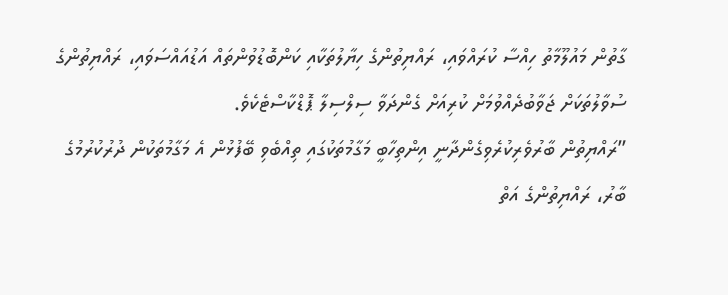ގާތުން މައުލޫމާތު ހިއްސާ ކުރައްވައި، ރައްޔިތުންގެ ހިޔާލުތަކާއި ކަންބޮޑުވުންތައް އަޑުއައްސަވައި، ރައްޔިތުންގެ ސުވާލުތަކަށް ޖަވާބުދެއްވުމަށް ކުރިއަށް ގެންދަވާ ސިލްސިލާ ޕޮޑްކާސްޓެކެވެ.
”ރައްޔިތުން ބާރުވެރިކުރެވިގެންދާނީ އިންތިހާބީ މަގާމުތަކުގައި ތިއްބެވި ބޭފުޅުން އެ މަގާމުތަކުން ދުރުކުރުމުގެ ބާރު، ރައްޔިތުންގެ އަތް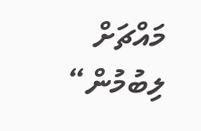މައްޗަށް ލިބުމުން“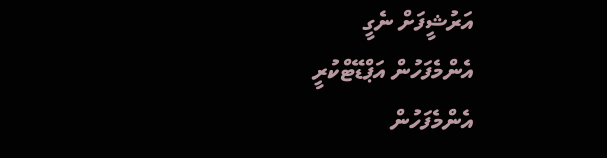އަރުޝީފަށް ނެގީ
އެންމެފަހުން އަޕްޑޭޓްކުރީ
އެންމެފަހުން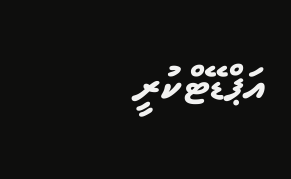އަޕްޑޭޓްކުރީ